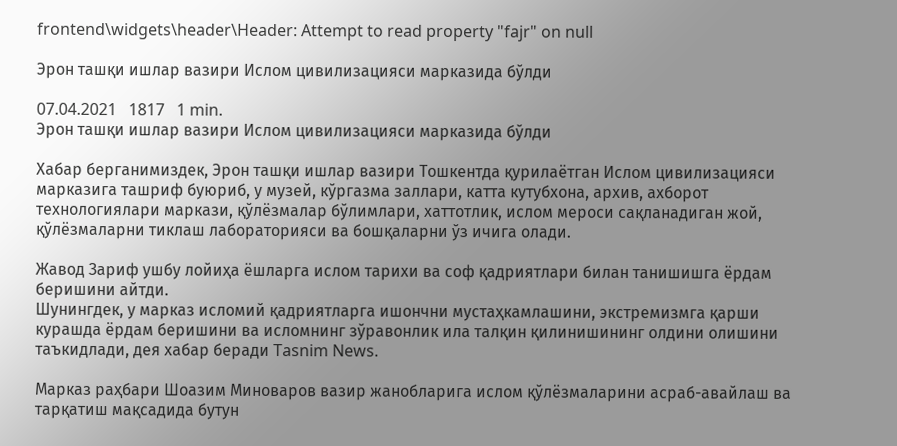frontend\widgets\header\Header: Attempt to read property "fajr" on null

Эрон ташқи ишлар вазири Ислом цивилизацияси марказида бўлди

07.04.2021   1817   1 min.
Эрон ташқи ишлар вазири Ислом цивилизацияси марказида бўлди

Хабар берганимиздек, Эрон ташқи ишлар вазири Тошкентда қурилаётган Ислом цивилизацияси марказига ташриф буюриб, у музей, кўргазма заллари, катта кутубхона, архив, ахборот технологиялари маркази, қўлёзмалар бўлимлари, хаттотлик, ислом мероси сақланадиган жой, қўлёзмаларни тиклаш лабораторияси ва бошқаларни ўз ичига олади.

Жавод Зариф ушбу лойиҳа ёшларга ислом тарихи ва соф қадриятлари билан танишишга ёрдам беришини айтди.
Шунингдек, у марказ исломий қадриятларга ишончни мустаҳкамлашини, экстремизмга қарши курашда ёрдам беришини ва исломнинг зўравонлик ила талқин қилинишининг олдини олишини таъкидлади, дея хабар беради Tasnim News.

Марказ раҳбари Шоазим Миноваров вазир жанобларига ислом қўлёзмаларини асраб-авайлаш ва тарқатиш мақсадида бутун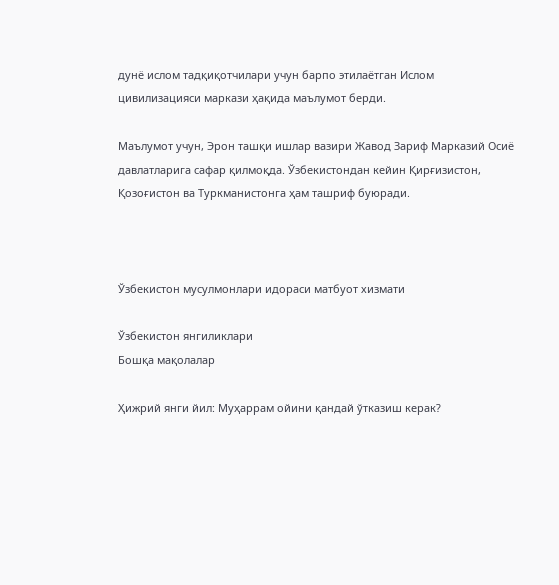дунё ислом тадқиқотчилари учун барпо этилаётган Ислом цивилизацияси маркази ҳақида маълумот берди.

Маълумот учун, Эрон ташқи ишлар вазири Жавод Зариф Марказий Осиё давлатларига сафар қилмоқда. Ўзбекистондан кейин Қирғизистон, Қозоғистон ва Туркманистонга ҳам ташриф буюради.



Ўзбекистон мусулмонлари идораси матбуот хизмати

Ўзбекистон янгиликлари
Бошқа мақолалар

Ҳижрий янги йил: Муҳаррам ойини қандай ўтказиш керак?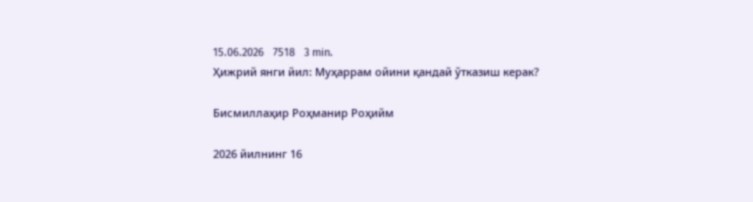15.06.2026   7518   3 min.
Ҳижрий янги йил: Муҳаррам ойини қандай ўтказиш керак?

Бисмиллаҳир Роҳманир Роҳийм

2026 йилнинг 16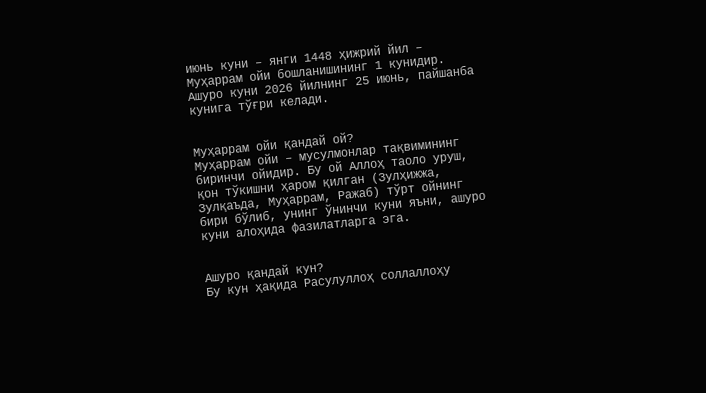июнь куни – янги 1448 ҳижрий йил – Муҳаррам ойи бошланишининг 1 кунидир. Ашуро куни 2026 йилнинг 25 июнь, пайшанба кунига тўғри келади.


Муҳаррам ойи қандай ой?
Муҳаррам ойи – мусулмонлар тақвимининг биринчи ойидир. Бу ой Аллоҳ таоло уруш, қон тўкишни ҳаром қилган (Зулҳижжа, Зулқаъда, Муҳаррам, Ражаб) тўрт ойнинг бири бўлиб, унинг ўнинчи куни яъни, ашуро куни алоҳида фазилатларга эга.


Ашуро қандай кун?
Бу кун ҳақида Расулуллоҳ соллаллоҳу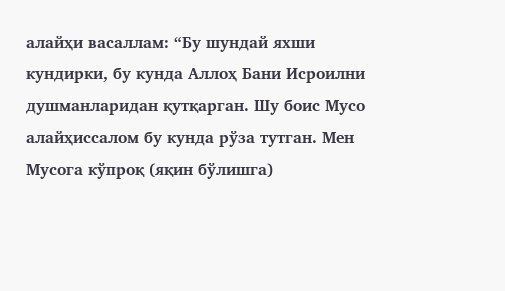алайҳи васаллам: “Бу шундай яхши кундирки, бу кунда Аллоҳ Бани Исроилни душманларидан қутқарган. Шу боис Мусо алайҳиссалом бу кунда рўза тутган. Мен Мусога кўпроқ (яқин бўлишга)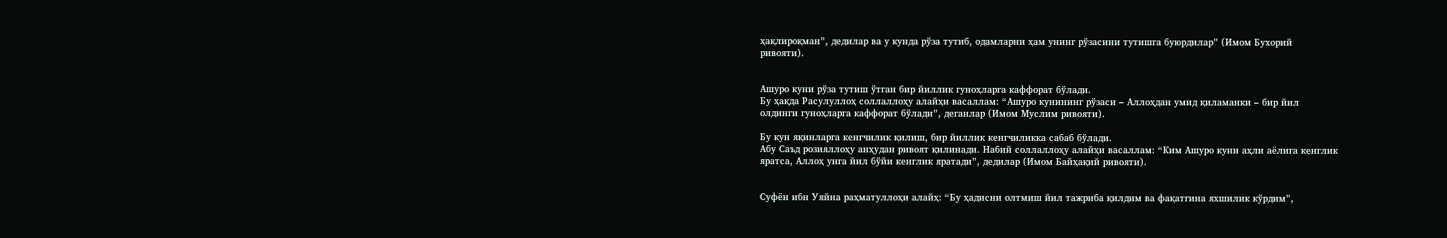ҳақлироқман”, дедилар ва у кунда рўза тутиб, одамларни ҳам унинг рўзасини тутишга буюрдилар” (Имом Бухорий ривояти).


Ашуро куни рўза тутиш ўтган бир йиллик гуноҳларга каффорат бўлади.
Бу ҳақда Расулуллоҳ соллаллоҳу алайҳи васаллам: “Ашуро кунининг рўзаси – Аллоҳдан умид қиламанки – бир йил олдинги гуноҳларга каффорат бўлади”, деганлар (Имом Муслим ривояти).

Бу кун яқинларга кенгчилик қилиш, бир йиллик кенгчиликка сабаб бўлади.
Абу Саъд розияллоҳу анҳудан ривоят қилинади. Набий соллаллоҳу алайҳи васаллам: “Ким Ашуро куни аҳли аёлига кенглик яратса, Аллоҳ унга йил бўйи кенглик яратади”, дедилар (Имом Байҳақий ривояти).


Суфён ибн Уяйна раҳматуллоҳи алайҳ: “Бу ҳадисни олтмиш йил тажриба қилдим ва фақатгина яхшилик кўрдим”,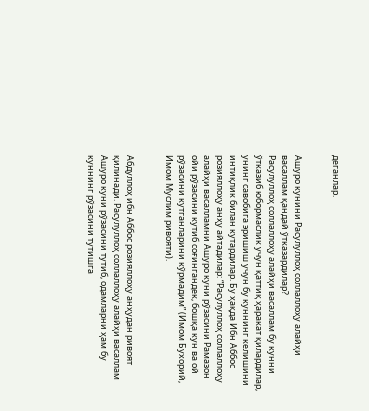деганлар.


Ашуро кунини Расулуллоҳ соллаллоҳу алайҳи васаллам қандай ўтказардилар?
Расулуллоҳ соллаллоҳу алайҳи васаллам бу кунни ўтказиб юбормаслик учун қаттиқ ҳаракат қилардилар, унинг савобига эришиш учун бу куннинг келишини интиқлик билан кутардилар. Бу ҳақда Ибн Аббос розияллоҳу анҳу айтадилар: “Расулуллоҳ соллаллоҳу алайҳи васалламни Ашуро куни рўзасини Рамазон ойи рўзасини кутиб соғингандек, бошқа кун ва ой рўзасини кутганларини кўрмадим” (Имом Бухорий, Имом Муслим ривояти).


Абдуллоҳ ибн Аббос розияллоҳу анҳудан ривоят қилинади. Расулуллоҳ соллаллоҳу алайҳи васаллам Ашуро куни рўзасини тутиб, одамларни ҳам бу куннинг рўзасини тутишга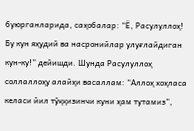буюрганларида, саҳобалар: “Ё, Расулуллоҳ! Бу кун яҳудий ва насронийлар улуғлайдиган кун-ку!” дейишди. Шунда Расулуллоҳ соллаллоҳу алайҳи васаллам: “Аллоҳ хоҳласа келаси йил тўққизинчи куни ҳам тутамиз”,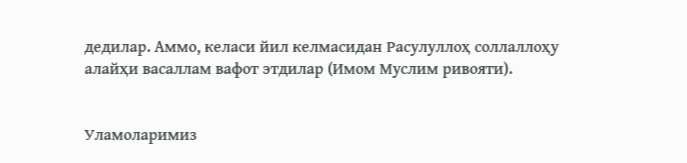дедилар. Аммо, келаси йил келмасидан Расулуллоҳ соллаллоҳу алайҳи васаллам вафот этдилар (Имом Муслим ривояти).


Уламоларимиз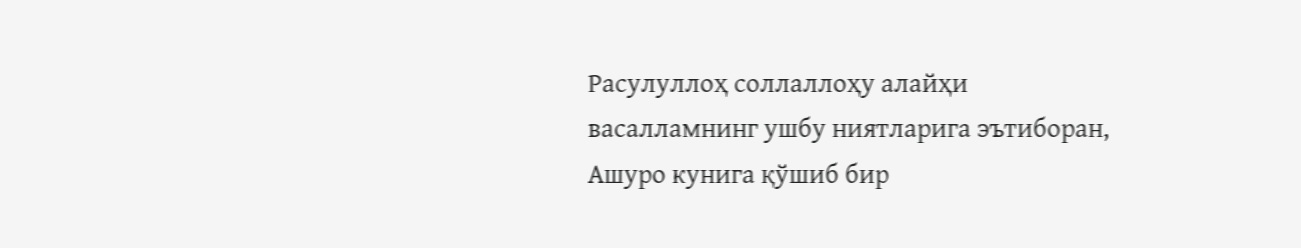Расулуллоҳ соллаллоҳу алайҳи васалламнинг ушбу ниятларига эътиборан, Ашуро кунига қўшиб бир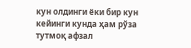кун олдинги ёки бир кун кейинги кунда ҳам рўза тутмоқ афзал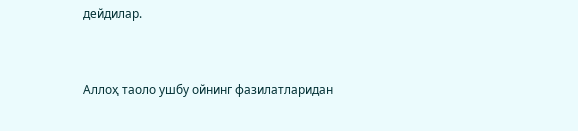дейдилар.


Аллоҳ таоло ушбу ойнинг фазилатларидан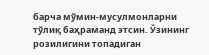барча мўмин-мусулмонларни тўлиқ баҳраманд этсин. Ўзининг розилигини топадиган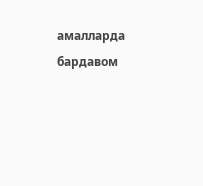амалларда бардавом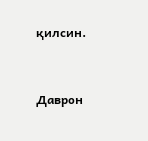қилсин.



Даврон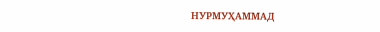НУРМУҲАММАД